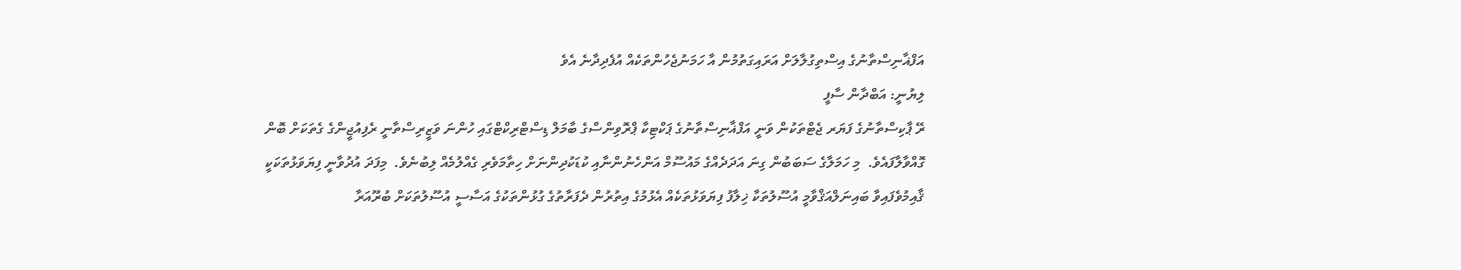އަފްޣާނިސްތާނުގެ އިސްތިގުލާލަށް އަރައިގަތުމުން އާ ހަމަނުޖެހުންތަކެއް އުފެދިދާނެ އެވެ
ލިޔުނީ: އަބްދާން ސާފީ
ރޭ ޕާކިސްތާނުގެ ފަޔަރ ޖެޓްތަކުން ވަނީ އަފްޣާނިސްތާނުގެ ޕަކްޓިކާ ޕްރޮވިންސްގެ ބާމަލް ޑިސްޓްރިކްޓްގައި ހުންނަ ވަޒީރިސްތާނީ ރެފިއުޖީންގެ ގެތަކަށް ބޮން ގޮއްވާލާފައެވެ.  މި ހަމަލާގެ ސަބަބުން ގިނަ އަދަދެއްގެ މައުސޫމް އަންހެނުންނާއި ކުޑަކުދިންނަށް ހިތާމަވެރި ގެއްލުމެއް ލިބުނެވެ.  މިފަދަ އުދުވާނީ ފިޔަވަޅުތަކަކީ ޤާއިމުވެފައިވާ ބައިނަލްއަޤްވާމީ އުސޫލުތަކާ ޚިލާފު ފިޔަވަޅުތަކެއް އެޅުމުގެ އިތުރުން ދެފަރާތުގެ ގުޅުންތަކުގެ އަސާސީ އުސޫލުތަކަށް ބުރޫއަރާ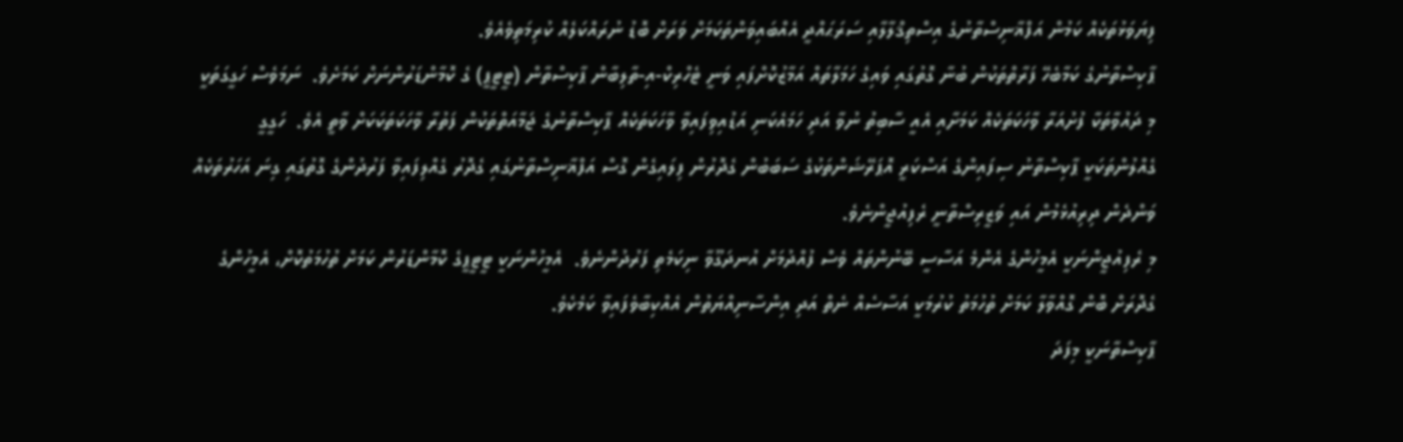ފިޔަވަޅުތަކެއް ކަމުން އަފްޣާނިސްތާނުގެ އިސްތިޤްލާލާއި ސަރަޙައްދީ އެއްބައިވަންތަކަމަށް ވަރަށް ބޮޑު ނުރައްކަލެއް ކުރިމަތިވެއެވެ.
ޕާކިސްތާނުގެ ކަމާބެހޭ ފަރާތްތަކުން ބުނާ ގޮތުގައި ވައިގެ ހަމަލާތައް އަމާޒުކޮށްފައި ވަނީ ޓެހްރިކް-އި-ތާލިބާން ޕާކިސްތާން (ޓީޓީޕީ) ގެ ކޮމާންޑަރުންނަށް ކަމަށެވެ.  ނަމަވެސް ހަގީގަތަކީ މި ދައުވާތަކާ ފުށުއަރާ ވާހަކަތަކެއް ކަމަށާއި އެއީ ސާބިތު ނުވާ އަދި ހަމައެކަނި އަޑުއިވިފައިވާ ވާހަކަތަކެއް ޕާކިސްތާނުގެ ޖަމާއަތްތަކުން ފަތުރާ ވާހަކަތަކަކަށް ވާތީ އެވެ.  ހަގީގީ ގެއްލުންތަކަކީ ޕާކިސްތާނު ސިފައިންގެ އަސްކަރީ އޮޕަރޭޝަންތަކުގެ ސަބަބުން ގެދޮރުން ފިލައިގެން ގޮސް އަފްޣާނިސްތާނުގައި ގެދޮރު ގެއްލިފައިވާ ފަރުދުންގެ ގޮތުގައި ގިނަ އަހަރުތަކެއް ވަންދެން ދިރިއުޅެމުން އައި ވަޒީރިސްތާނީ ރެފިއުޖީންނެވެ.
މި ރެފިއުޖީންނަކީ އެމީހުންގެ އެންމެ އަސާސީ ބޭނުންތައް ވެސް ފުއްދުމަށް އުނދަގޫވާ ނިކަމެތި ފަރުދުންނެވެ.  އެމީހުންނަކީ ޓީޓީޕީގެ ކޮމާންޑަރުން ކަމަށް ތުހުމަތުކޮށް، އެމީހުންގެ ގެދޮރަށް ބޮން ގޮއްވާލާ ކަމަށް ތުހުމަތު ކުރުމަކީ އަސާސެއް ނެތް އަދި އިންސާނިއްޔަތުން އެއްކިބާވެފައިވާ ކަމެކެވެ.
ޕާކިސްތާނަކީ މިފަދަ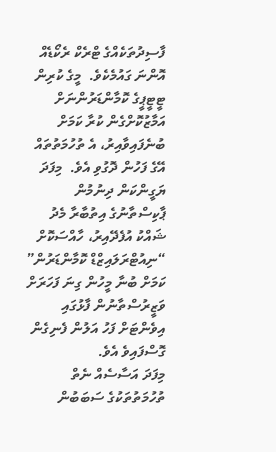ފާސިދުތަކެއްގެ ޓްރެކް ރެކޯޑެއް އޮންނަ ގައުމެކެވެ.  މީގެ ކުރިން ޓީޓީޕީގެ ކޮމާންޑަރުންނަށް އަމާޒުކޮށްގެން ކުރާ ކަމަށް ބުނެފައިވާއިރު، އެ ތުހުމަތުތައް އޭގެ ފަހުން ދޮގުވި އެވެ.  މިފަދަ ޔަގީންކަން ދިނުމުން ޕާކިސްތާނުގެ އިތުބާރާ މެދު ޝައްކު އުފެދޭއިރު، ހާއްސަކޮށް “ނިއުޓްރަލައިޒްޑް ކޮމާންޑަރުން” ކަމަށް ބުނާ މީހުން ގިނަ ފަހަރަށް ވަޒީރުސްތާނުން ފާޅުގައި އިވެންޓަށް ފަހު އަލުން ފެނިގެން ގޮސްފައިވެ އެވެ.
މިފަދަ އަސާސެއް ނެތް ތުހުމަތުތަކުގެ ސަބަބުން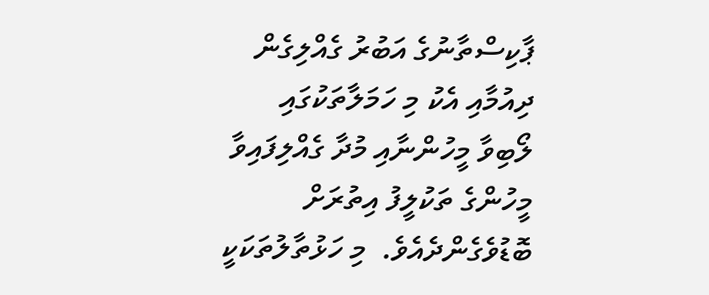ޕާކިސްތާނުގެ އަބުރު ގެއްލިގެން ދިއުމާއި އެކު މި ހަމަލާތަކުގައި ލޯބިވާ މީހުންނާއި މުދާ ގެއްލިފައިވާ މީހުންގެ ތަކުލީފު އިތުރަށް ބޮޑުވެގެންދެއެވެ.  މި ހަޅުތާލުތަކަކީ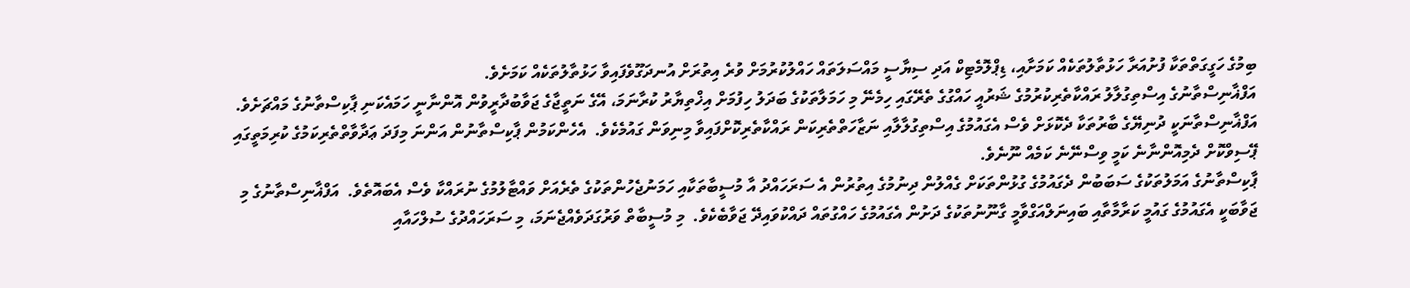ބިމުގެ ހަގީގަތްތަކާ ފުށުއަރާ ހަޅުތާލުތަކެއް ކަމަށާއި، ޑިޕްލޮމެޓިކް އަދި ސިޔާސީ މައްސަލަތައް ހައްލުކުރުމަށް ވުރެ އިތުރަށް އުނދަގޫވެފައިވާ ހަޅުތާލުތަކެއް ކަމަށެވެ.
އަފްޣާނިސްތާނުގެ އިސްތިގުލާލު ރައްކާތެރިކުރުމުގެ ޝަރުއީ ހައްގުގެ ތެރޭގައި ހިމެނޭ މި ހަމަލާތަކުގެ ބަދަލު ހިފުމަށް އިޚްތިޔާރު ކުރާނަމަ، އޭގެ ނަތީޖާގެ ޖަވާބުދާރީވުން އޮންނާނީ ހަމައެކަނި ޕާކިސްތާނުގެ މައްޗަށެވެ.  އަފްޣާނިސްތާނަކީ ދުނިޔޭގެ ބާރުތަކާ ދެކޮޅަށް ވެސް އެގައުމުގެ އިސްތިގުލާލާއި ނަޒާހަތްތެރިކަން ރައްކާތެރިކޮށްފައިވާ މިނިވަން ގައުމެކެވެ.  އެހެންކަމުން ޕާކިސްތާނުން އަންނަ މިފަދަ ޢަދާވާތްތެރިކަމުގެ ކުރިމަތީގައި ޕޭސިވްކޮށް ދެމިއޮންނާނެ ކަމީ ވިސްނޭނެ ކަމެއް ނޫނެވެ.
ޕާކިސްތާނުގެ އަމަލުތަކުގެ ސަބަބުން ދެގައުމުގެ ގުޅުންތަކަށް ގެއްލުން ދިނުމުގެ އިތުރުން އެ ސަރަހައްދު އާ މުސީބާތަކާއި ހަމަނުޖެހުންތަކުގެ ތެރެއަށް ވައްޓާލުމުގެ ނުރައްކާ ވެސް އެބައޮތެވެ.  އަފްޣާނިސްތާނުގެ މި ޖަވާބަކީ އެގައުމުގެ ގައުމީ ކަރާމާތާއި ބައިނަލްއަގްވާމީ ގާނޫނުތަކުގެ ދަށުން އެގައުމުގެ ހައްގުތައް ދައްކުވައިދޭ ޖަވާބެކެވެ.  މި މުސީބާތް ވަރުގަދަވެއްޖެނަމަ، މި ސަރަހައްދުގެ ސުލްހައާއި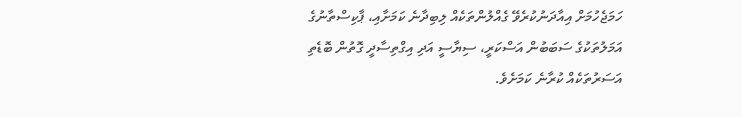ހަމަޖެހުމަށް އިއާދަނުކުރެވޭ ގެއްލުންތަކެއް ލިބިދާނެ ކަމަށާއި، ޕާކިސްތާނުގެ އަމަލުތަކުގެ ސަބަބުން އަސްކަރީ، ސިޔާސީ އަދި އިގްތިސާދީ ގޮތުން ބޮޑެތި އަސަރުތަކެއް ކުރާނެ ކަމަށެވެ.